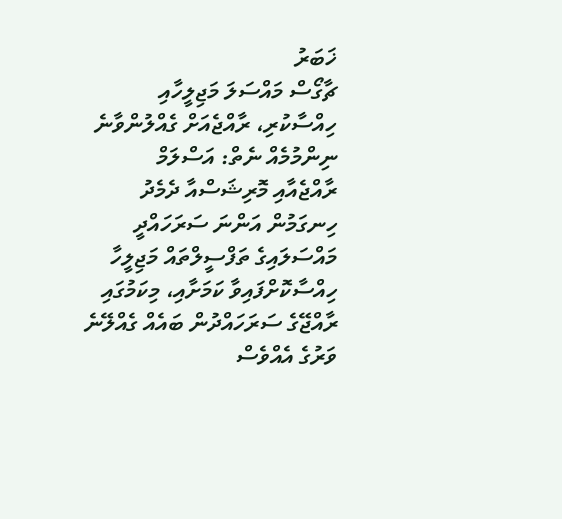ޚަބަރު
ޗާގޯސް މައްސަލަ މަޖިލީހާއި ހިއްސާކުރި، ރާއްޖެއަށް ގެއްލުންވާނެ ނިންމުމެއް ނެތް: އަސްލަމް
ރާއްޖެއާއި މޮރިޝަސްއާ ދެމެދު ހިނގަމުން އަންނަ ސަރަހައްދީ މައްސަލައިގެ ތަފްސީލްތައް މަޖިލީހާ ހިއްސާކޮށްފައިވާ ކަމަށާއި، މިކަމުގައި ރާއްޖޭގެ ސަރަހައްދުން ބައެއް ގެއްލޭނެ ވަރުގެ އެއްވެސް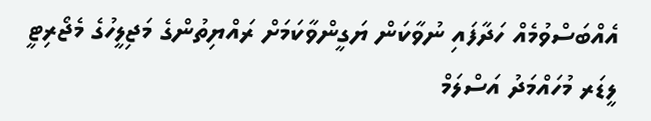އެއްބަސްވުމެއް ހަދާފައި ނުވާކަން ޔަގީންވާކަމަށް ރައްޔިތުންގެ މަޖިލީހުގެ މެޖޯރިޓީ ލީޑަރ މުހައްމަދު އަސްލަމް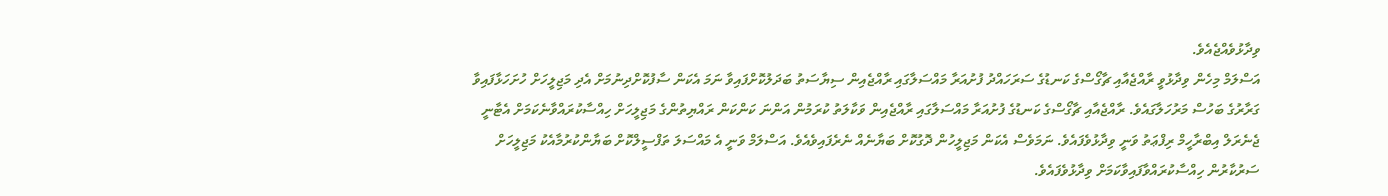ވިދާޅުވެއްޖެއެވެ.
އަސްލަމް މިހެން ވިދާޅުވީ ރާއްޖެއާއި ޗާގޯސްގެ ކަނޑުގެ ސަރަހައްދު ފުށުއަރާ މައްސަލާގައި ރާއްޖެއިން ސިޔާސަތު ބަދަލުކޮށްފައިވާ ނަމަ އެކަން ސާފުކޮށްދިނުމަށް އެދި މަޖިލީހަށް ހުށަހަޅާފައިވާ ގަރާރުގެ ބަހުސް މަރުހަލާގައެވެ. ރާއްޖެއާއި ޗާގޯސްގެ ކަނޑުގެ ފުށުއަރާ މައްސަލާގައި ރާއްޖެއިން ވަކާލަތު ކުރަމުން އަންނަ ކަންކަން ރައްޔިތުންގެ މަޖިލީހަށް ހިއްސާކުރައްވާނެކަމަށް އެޓާނީ ޖެނެރަލް އިބްރާހީމް ރިފްޢަތު ވަނީ ވިދާޅުވެފައެވެ. ނަމަވެސް އެކަން މަޖިލީހުން ދޮގުކޮށް ބަޔާނެއް ނެރެފައިވެއެވެ. އަސްލަމް ވަނީ އެ މައްސަލަ ތަފްސީލްކޮށް ބަޔާންކުރުމާއެކު މަޖިލީހަށް ސަރުކާރުން ހިއްސާކުރައްވާފައިވާކަމަށް ވިދާޅުވެފައެވެ.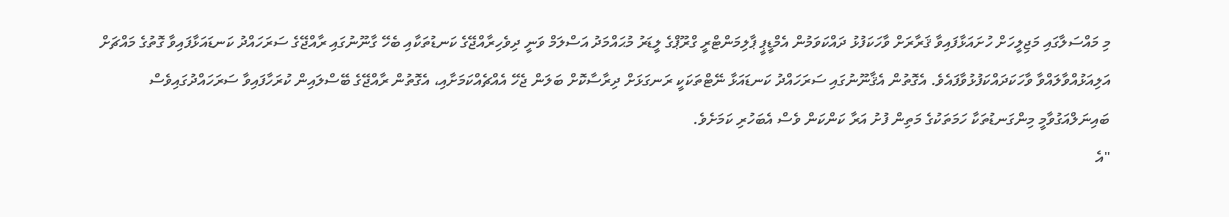މި މައްސަލާގައި މަޖިލީހަށް ހުށައަޅާފައިވާ ޤަރާރަށް ވާހަކަފުޅު ދައްކަވަމުން އެމްޑީޕީ ޕާލިމަންޓްރީ ގްރޫޕްގެ ލީޑަރު މުޙައްމަދު އަސްލަމް ވަނީ ދިވެހިރާއްޖޭގެ ކަނޑުތަކާއި ބެހޭ ގާނޫނުގައި ރާއްޖޭގެ ސަރަހައްދު ކަނޑައަޅާފައިވާ ގޮތުގެ މައްޗަށް އަލިއަޅުއްވާލައްވާ ވާހަކަދައްކަފުޅުވާފައެވެ. އެގޮތުން އެޤާނޫނުގައި ސަރަހައްދު ކަނޑައަޅާ ނޭޓްތަކަކީ ރަނގަޅަށް ދިރާސާކޮށް ބަލަން ޖެހޭ އެއްޗެއްކަމަށާއި، އެގޮތުން ރާއްޖޭގެ ބޭސްލައިން ކުރަހާފައިވާ ސަރަހައްދުގައިވެސް ބައިނަލްއަގުވާމީ މިންގަނޑުތަކާ ހަމަތަކުގެ މަތިން ފުށު އަރާ ކަންކަން ވެސް އެބަހުރި ކަމަށެވެ.
"އެ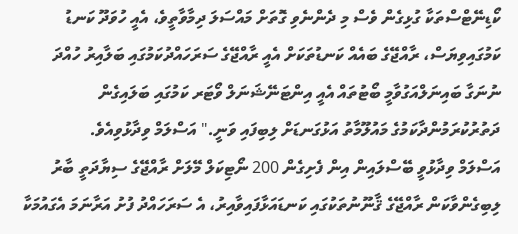ކޯޑިނޭޓްސްތަކާ ގުޅިގެން ވެސް މި ދެންނެވި ގޮތަށް މައްސަލަ ދިމާވާތީވެ، އެއީ ހުވަދޫ ކަނޑު ކަމުގައިވިޔަސް، ރާއްޖޭގެ ބައެއް ކަނޑުތަކަށް އެއީ ރާއްޖޭގެ ސަރަހައްދުކަމުގައި ބަލާއިރު ހުއްދަ ނުނަގާ ބައިނަލްއަގުވާމީ ބޯޓުތައް އެއީ އިންޓަނޭޝަނަލް ވޯޓަރ ކަމުގައި ބަލައިގެން ދަތުރުކުރަމުންދާކަމުގެ މައުލޫމާތު އަޅުގަނޑަށް ލިބިފައި ވަނީ." އަސްލަމް ވިދާޅުވިއެވެ.
އަސްލަމް ވިދާޅުވީ ބޭސްލައިން އިން ފެށިގެން 200 ނޯޓިކަލް މޭލަށް ރާއްޖޭގެ ސިޔާދަތީ ބާރު ލިބިގެންވާކަން ރާއްޖޭގެ ޤާނޫނުތަކުގައި ކަނޑައަޅާފައިވާއިރު، އެ ސަރަހައްދު ފުށު އަރާނަމަ އެގައުމަކާ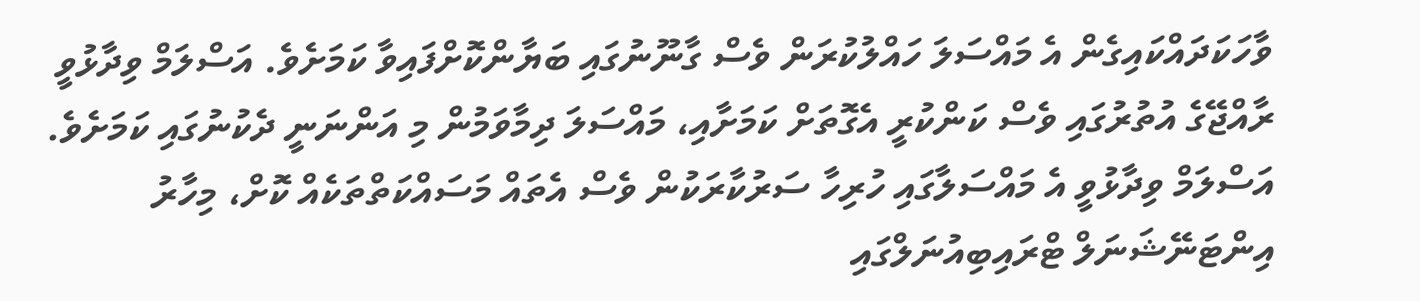ވާހަކަދައްކައިގެން އެ މައްސަލަ ހައްލުކުރަން ވެސް ގާނޫނުގައި ބަޔާންކޮށްފައިވާ ކަމަށެވެ. އަސްލަމް ވިދާޅުވީ ރާއްޖޭގެ އުތުރުގައި ވެސް ކަންކުރީ އެގޮތަށް ކަމަށާއި، މައްސަލަ ދިމާވަމުން މި އަންނަނީ ދެކުނުގައި ކަމަށެވެ.
އަސްލަމް ވިދާޅުވީ އެ މައްސަލާގައި ހުރިހާ ސަރުކާރަކުން ވެސް އެތައް މަސައްކަތްތަކެއް ކޮށް، މިހާރު އިންޓަނޭޝަނަލް ޓްރައިބިއުނަލްގައި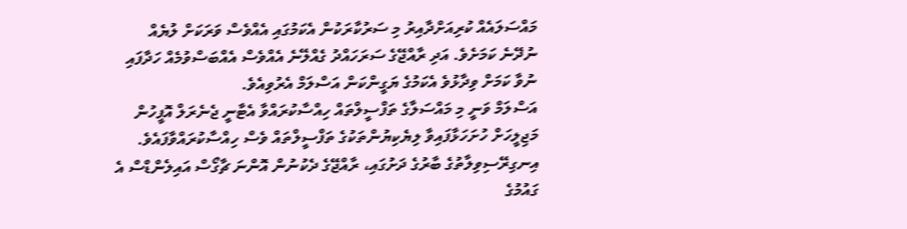މައްސަލައެއް ކުރިއަށްދާއިރު މި ސަރުކާރަކުން އެކަމުގައި އެއްވެސް ވަރަކަށް ލުޔެއް ނުދޭނެ ކަމަށެވެ. އަދި ރާއްޖޭގެ ސަރަހައްދު ގެއްލޭނެ އެއްވެސް އެއްބަސްވުމެއް ހަދާފައި ނުވާ ކަމަށް ވިދާޅުވެ އެކަމުގެ ޔަގީންކަން އަސްލަމް އެރުވިއެވެ.
އަސްލަމް ވަނީ މި މައްސަލާގެ ތަފްސީލްތައް ހިއްސާކުރައްވާ އެޓާނީ ޖެނެރަލް އޮފީހުން މަޖިލީހަށް ހުށަހަޅާފައިވާ ލިޔެކިޔުންތަކުގެ ތަފްސީލްތައް ވެސް ހިއްސާކުރައްވާފައެވެ.
އިނގިރޭސިވިލާތުގެ ބާރުގެ ދަށުގައި، ރާއްޖޭގެ ދެކުނުން އޮންނަ ޗާގޯސް އައިލެންޑްސް އެ ގައުމުގެ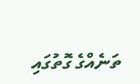ތަނެއްގެ ގޮތުގައި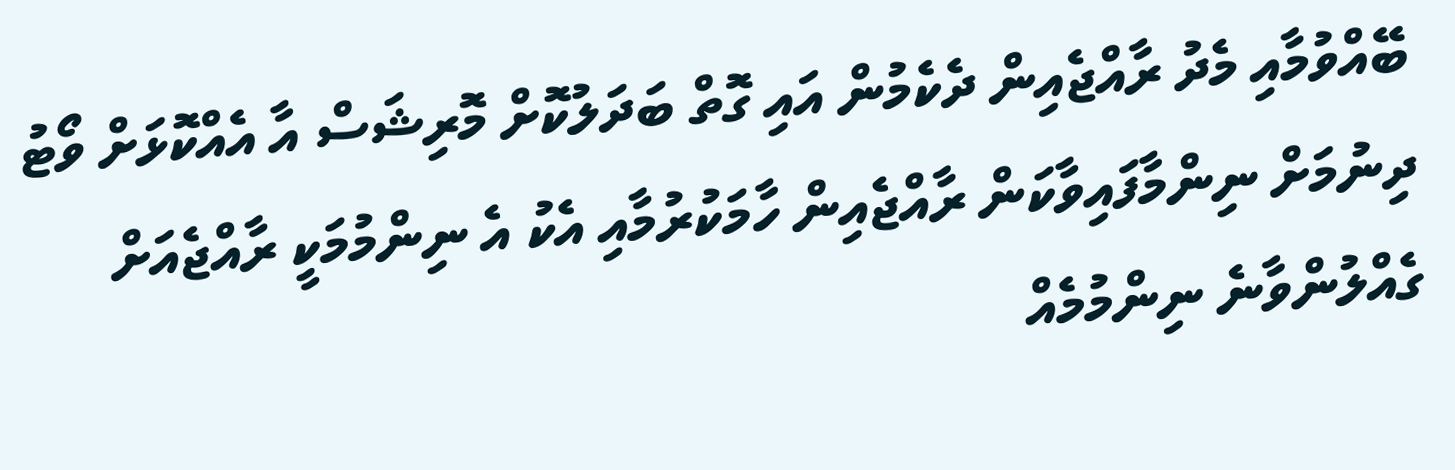ބޭއްވުމާއި މެދު ރާއްޖެއިން ދެކެމުން އައި ގޮތް ބަދަލުކޮށް މޮރިޝަސް އާ އެއްކޮޅަށް ވޯޓު ދިނުމަށް ނިންމާފައިވާކަން ރާއްޖެއިން ހާމަކުރުމާއި އެކު އެ ނިންމުމަކީ ރާއްޖެއަށް ގެއްލުންވާނެ ނިންމުމެއް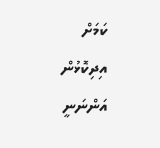ކަމަށް އިދިކޮޅުން އަންނަނީ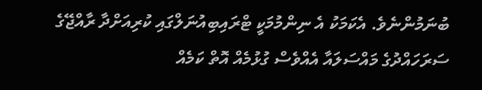ބުނަމުންނެވެ. އެކަމަކު އެ ނިންމުމަކީ ޓްރައިބިއުނަލްގައި ކުރިއަށްދާ ރާއްޖޭގެ ސަރަހައްދުގެ މައްސަލައާ އެއްވެސް ގުޅުމެއް އޮތް ކަމެއް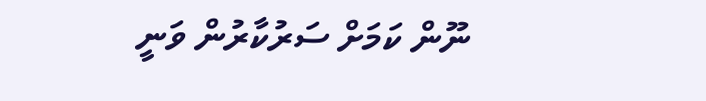ނޫން ކަމަށް ސަރުކާރުން ވަނީ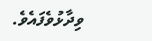ވިދާޅުވެފައެވެ.